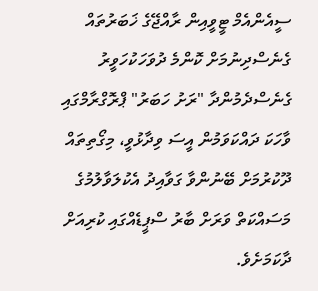ސީއެންއެމް ޓީވީއިން ރާއްޖޭގެ ޚަބަރުތައް ގެނެސްދިނުމަށް ކޮންމެ ދުވަހަކުހަވީރު ގެނެސްދެމުންދާ "ރަށު ހަބަރު" ޕްރޮގްރާމްގައި ވާހަކަ ދައްކަވަމުން އީސަ ވިދާޅުވީ، މިގޯތިތައް ދޫކުރުމަށް ބޭނުންވާ ގަވާއިދު އެކުލަވާލުމުގެ މަސައްކަތް ވަރަށް ބާރު ސްޕީޑެއްގައި ކުރިއަށް ދާކަމަށެވެ.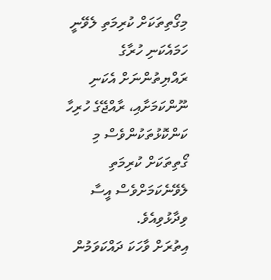މިގޯތިތަކަށް ކުރިމަތި ލެވޭނީ ހަމައެކަނި ހުރާގެ ރައްޔިތުންނަށް އެކަނި ނޫންކަމަށާއި، ރާއްޖޭގެ ހުރިހާ ކަންކޮޅުތަކުންވެސް މި ގޯތިތަކަށް ކުރިމަތި ލެވޭނެކަމަށްވެސް އީސާ ވިދާޅުވިއެވެ.
އިތުރަށް ވާހަކަ ދައްކަވަމުން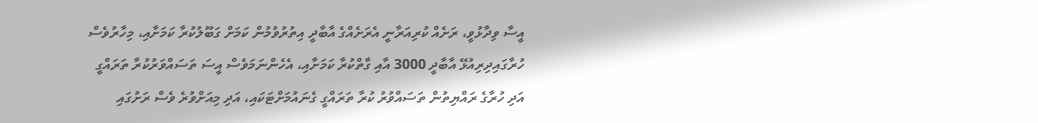އީސާ ވިދާޅުވީ، ރަށެއް ކުރިއަރާނީ އެރަށެއްގެ އާބާދީ އިތުރުވުމުން ކަމަށް ގަބޫލުކުރާ ކަމަށާއި، މިހާރުވެސް ހުރާގައިދިރިއުޅޭ އާބާދީ 3000 އާއި ގާތްކުރާ ކަމަށާއި، އެހެންނަމަވެސް އީސަ ތަސައްވަރުކުރާ ތަރައްގީ އަދި ހުރާގެ ރައްޔިތުން ތަސައްވުރު ކުރާ ތަރައްގީ ގެނައުމަށްޓަކައި، އަދި މިއަށްވުރެ ވެސް ރަށުގައި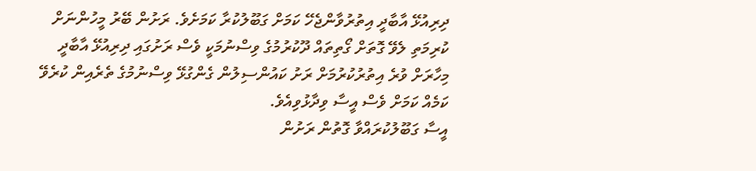ދިރިއުޅޭ އާބާދީ އިތުރުވާންޖެހޭ ކަމަށް ގަބޫލުކުރާ ކަމަށެވެ. ރަށުން ބޭރު މީހުންނަށް ކުރިމަތި ލެވޭ ގޮތަށް ގޯތިތައް ދޫކުރުމުގެ ވިސްނުމަކީ ވެސް ރަށުގައި ދިރިއުޅޭ އާބާދީ މިހާރަށް ވުރެ އިތުރުކުރުމަށް ރަށު ކައުންސިލުން ގެންގުޅޭ ވިސްނުމުގެ ތެރެއިން ކުރެވޭ ކަމެއް ކަމަށް ވެސް އީސާ ވިދާޅުވިއެވެ.
އީސާ ގަބޫލުކުރައްވާ ގޮތުން ރަށުން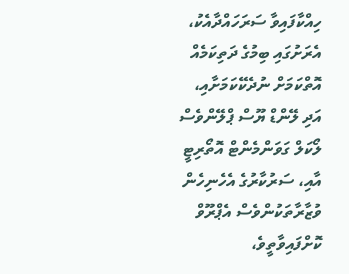ހިއްކާފައިވާ ސަރަހައްދާއެކު، އެރަށުގައި ބިމުގެ ދަތިކަމެއް އޮތްކަމަށް ނުދެކޭކަމަށާއި، އަދި ލޭންޑް ޔޫސް ޕްލޭންވެސް ލޯކަލް ގަވަންމެންޓް އޮތޯރިޓީ އާއި، ސަރުކާރުގެ އެހެނިހެން ވުޒާރާތަކުންވެސް އެޕްރޫވް ކޮށްފައިވާތީވެ،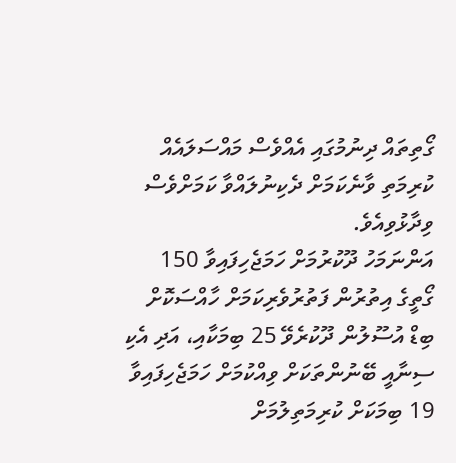ގޯތިތައް ދިނުމުގައި އެއްވެސް މައްސަލައެއް ކުރިމަތި ވާނެކަމަށް ދެކިނުލައްވާ ކަމަށްވެސް ވިދާޅުވިއެވެ.
އަންނަމަހު ދޫކުރުމަށް ހަމަޖެހިފައިވާ 150 ގޯތީގެ އިތުރުން ފަތުރުވެރިކަމަށް ހާއްސަކޮށް ބިޑް އުސޫލުން ދޫކުރެވޭ 25 ބިމަކާއި، އަދި އެކި ސިނާއީ ބޭނުންތަކަށް ވިއްކުމަށް ހަމަޖެހިފައިވާ 19 ބިމަކަށް ކުރިމަތިލުމަށް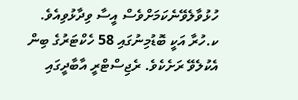ހުޅުވާލެވޭނެކަމަށްވެސް އީސާ ވިދާޅުވިއެވެ.
ކ.ހުރާ އަކީ ބޮޑުމިނުގައި 58 ހެކްޓަރުގެ ބިން އެކުލެވޭ ރަށެކެވެ. ރެޖިސްޓްރީ އާބާދީގައި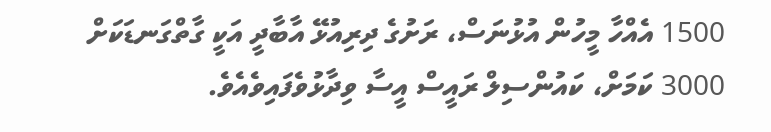1500 އެއްހާ މީހުން އުޅުނަސް، ރަށުގެ ދިރިއުޅޭ އާބާދީ އަކީ ގާތްގަނޑަކަށް 3000 ކަމަށް، ކައުންސިލް ރައީސް އީސާ ވިދާޅުވެފައިވެއެވެ.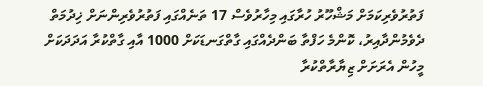ފަތުރުވެރިކަމަށް މަޝްހޫރު ހުރާގައި މިހާރުވެސް 17 ތަނެއްގައި ފަތުރުވެރިންނަށް ޚިދުމަތް ދެވެމުންދާއިރު، ކޮންމެ ހަފްތާ ބަންދެއްގައި ގާތްގަނޑަކަށް 1000 އާއި ގާތްކުރާ އަދަދަކަށް މީހުން އެރަށަށް ޒިޔާރާތްކުރާ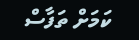ކަމަށް ތަފާސް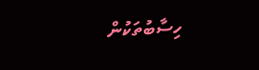ހިސާބުތަކުން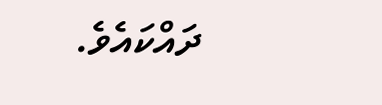ދައްކައެވެ.